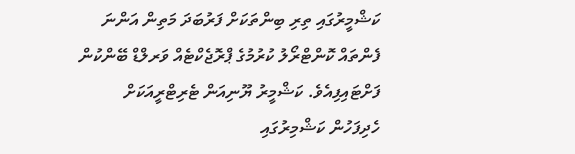ކަޝްމީރުގައި ތިރި ބިންތަކަށް ފަރުބަދަ މަތިން އަންނަ ފެންތައް ކޮންޓްރޯލު ކުރުމުގެ ޕްރޮޖެކްޓެއް ވަރލްޑް ބޭންކުން ފަށްޓައިފިއެވެ. ކަޝްމީރު ޔޫނިއަން ޓެރިޓްރީއަކަށް ހެދިފަހުން ކަޝްމިރުގައި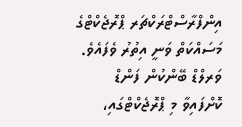އިންފްރާސްޓްރަކްޗަރ ޕްރޮޖެކްޓްގެ މަސައްކަތް ވަނީ އިތުރު ވެފައެވެ.
ވަރލްޑް ބޭންކުން ފަންޑް ކޮށްފައިވާ މި ޕްރޮޖެކްޓްގައި،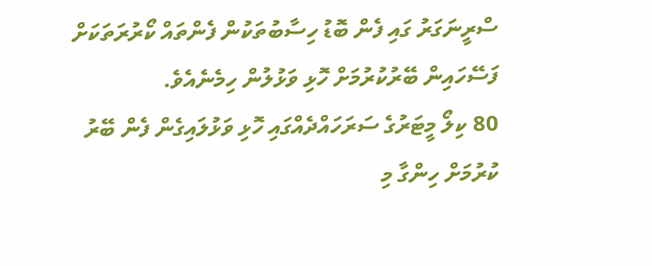ސްރީނަގަރު ގައި ފެން ބޮޑު ހިސާބުތަކުން ފެންތައް ކޯރުރަތަކަށް ފަސޭހައިން ބޭރުކުރުމަށް ހޮޅި ވަޅުލުން ހިމެނެއެވެ.
80 ކިލޯ މީޓަރުގެ ސަރަހައްދެއްގައި ހޮޅި ވަޅުލައިގެން ފެން ބޭރު ކުރުމަށް ހިންގާ މި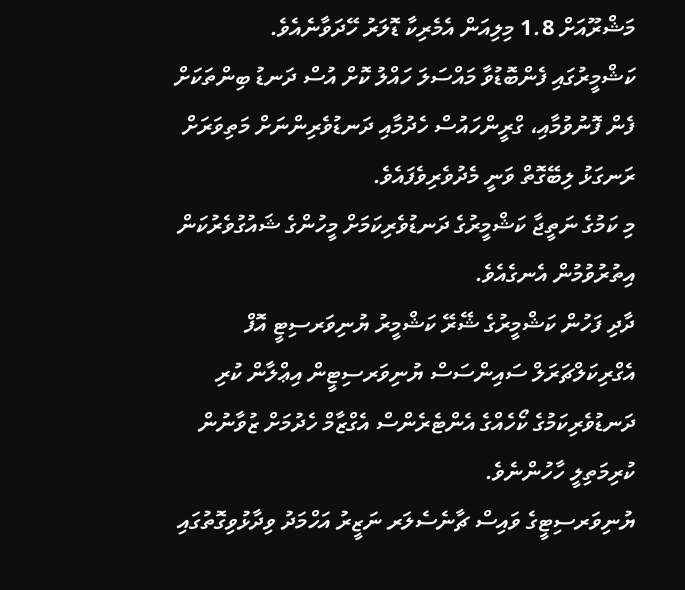މަޝްރޫއަށް 1.8 މިލިއަން އެމެރިކާ ޑޮލަރު ހޭދަވާނެއެވެ.
ކަޝްމީރުގައި ފެންބޮޑުވާ މައްސަލަ ހައްލު ކޮށް އުސް ދަނޑު ބިންތަކަށް ފެން ފޮނުވުމާއި، ގްރީންހައުސް ހެދުމާއި ދަނޑުވެރިންނަށް މަތިވަރަށް ރަނގަޅު ލިބޭގޮތް ވަނީ މެދުވެރިވެފައެވެ.
މި ކަމުގެ ނަތީޖާ ކަޝްމީރުގެ ދަނޑުވެރިކަމަށް މީހުންގެ ޝައުގުވެރުކަން އިތުރުވުމުން އެނގެއެވެ.
ދާދި ފަހުން ކަޝްމީރުގެ ޝޭރޭ ކަޝްމީރު ޔުނިވަރސިޓީ އޮފް އެގްރިކަލްޗަރަލް ސައިންސަސް ޔުނިވަރސިޓީން އިޢްލާން ކުރި ދަނޑުވެރިކަމުގެ ކޯހެއްގެ އެންޓެރެންސް އެގްޒާމް ހެދުމަށް ޒުވާނުން ކުރިމަތިލީ ހާހުންނެވެ.
ޔުނިވަރސިޓީގެ ވައިސް ޗާނެސެލަރ ނަޒީރު އަހްމަދު ވިދާޅުވިގޮތުގައި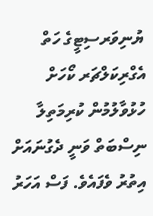ޔުނިވަރސިޓީގެ ހަތް އެގްރިކަލްޗަރ ކޯހަށް ހުޅުވާލުމުން ކުރިމަތިލާ ނިސްބަތް ވަނީ ދެގުނައަށް އިތުރު ވެފައެވެ. ފަސް އަހަރު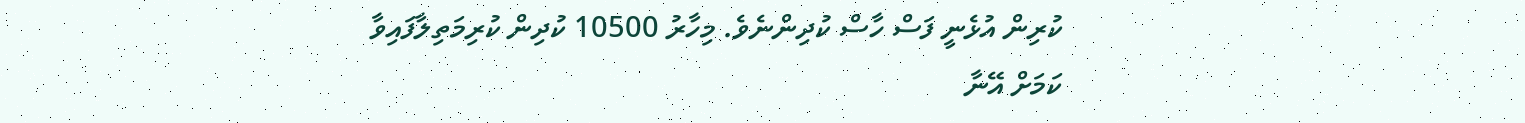ކުރިން އުޅެނީ ފަސް ހާސް ކުދިންނެވެ. މިހާރު 10500 ކުދިން ކުރިމަތިލާފައިވާ ކަމަށް އޭނާ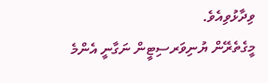ވިދާޅުވިއެވެ.
މީގެތެރޭން ޔުނިވަރސިޓީން ނަގާނީ އެންމެ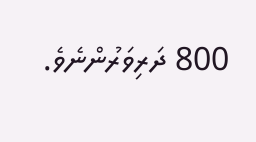800 ދަރިވަރުންނެވެ.